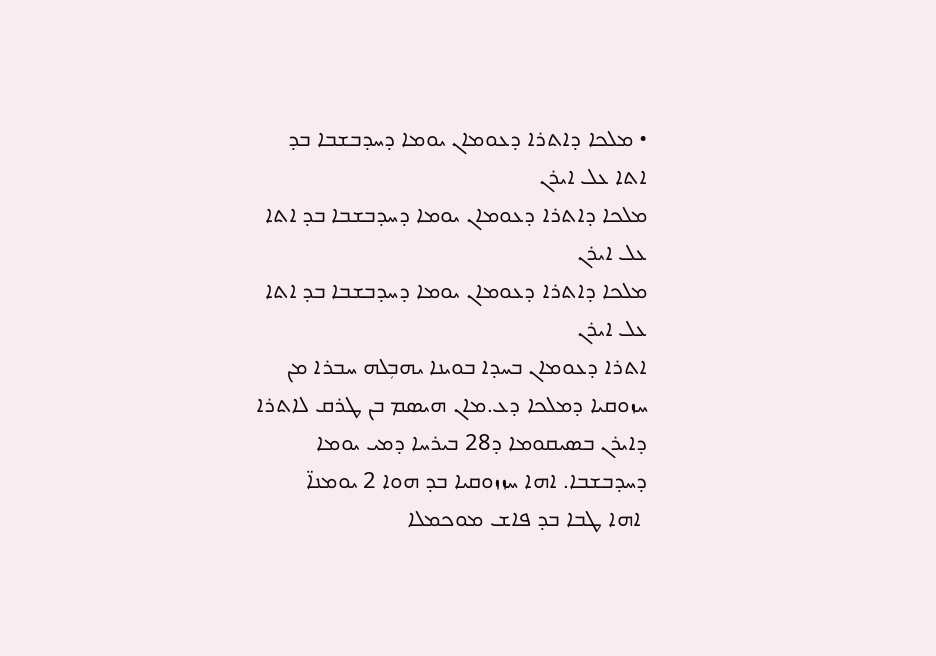• ܡܠܟܐ ܕܐܬܪܐ ܕܥܘܡܐܢ ܝܘܡܐ ܕܚܕܒܫܒܐ ܒܕ ܐܬܐ ܥܠ ܐܝܪܢ
ܡܠܟܐ ܕܐܬܪܐ ܕܥܘܡܐܢ ܝܘܡܐ ܕܚܕܒܫܒܐ ܒܕ ܐܬܐ ܥܠ ܐܝܪܢ
ܡܠܟܐ ܕܐܬܪܐ ܕܥܘܡܐܢ ܝܘܡܐ ܕܚܕܒܫܒܐ ܒܕ ܐܬܐ ܥܠ ܐܝܪܢ
ܐܬܪܐ ܕܥܘܡܐܢ ܒܚܕܐ ܒܘܝܢܐ ܝܗܒܼܠܗ ܚܒܪܐ ܡܢ ܚܙܘܩܝܐ ܕܡܠܟܐ ܕܥ.ܡܐܢ ܗܝܣܡ ܒܢ ܛܪܩ ܠܐܬܪܐ ܕܐܝܪܢ ܒܣܝܩܘܡܐ ܕ28 ܒܝܪܚܐ ܕܡܝ ܝܘܡܐ ܕܚܕܒܫܒܐ. ܐܗܐ ܚܙܙܘܩܝܐ ܒܕ ܗܘܐ 2 ܝܘܡܢܐ̈
 ܐܗܐ ܛܒܐ ܒܕ ܦܐܫ ܡܘܟܡܠܐ